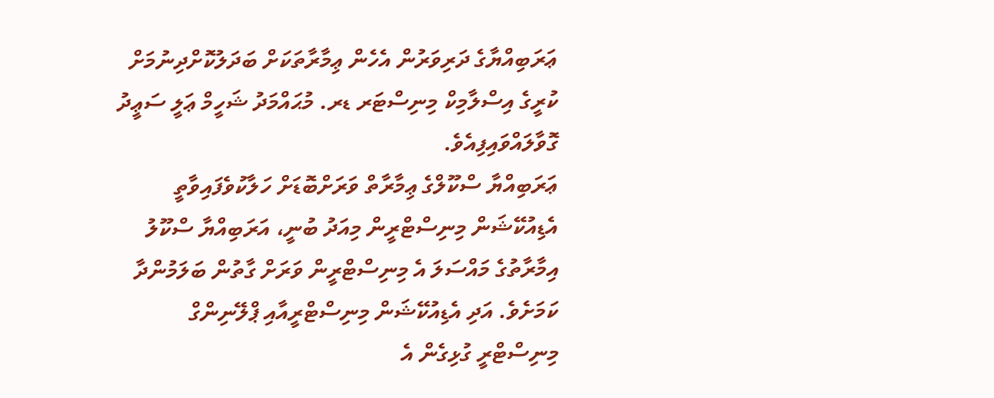ޢަރަބިއްޔާގެ ދަރިވަރުން އެހެން ޢިމާރާތަކަށް ބަދަލުކޮށްދިނުމަށް ކުރީގެ އިސްލާމިކް މިނިސްޓަރ ޑރ. މުޙައްމަދު ޝަހީމް ޢަލީ ސަޢީދު ގޮވާލައްވައިފިއެވެ.
ޢަރަބިއްޔާ ސްކޫލްގެ ޢިމާރާތް ވަރަށްބޮޑަށް ހަލާކުވެފައިވާތީ އެޑިއުކޭޝަން މިނިސްޓްރީން މިއަދު ބުނީ، އަރަބިއްޔާ ސްކޫލު އިމާރާތުގެ މައްސަލަ އެ މިނިސްޓްރީން ވަރަށް ގާތުން ބަލަމުންދާ ކަމަށެވެ. އަދި އެޑިއުކޭޝަން މިނިސްޓްރީއާއި ޕްލޭނިންގް މިނިސްޓްރީ ގުޅިގެން އެ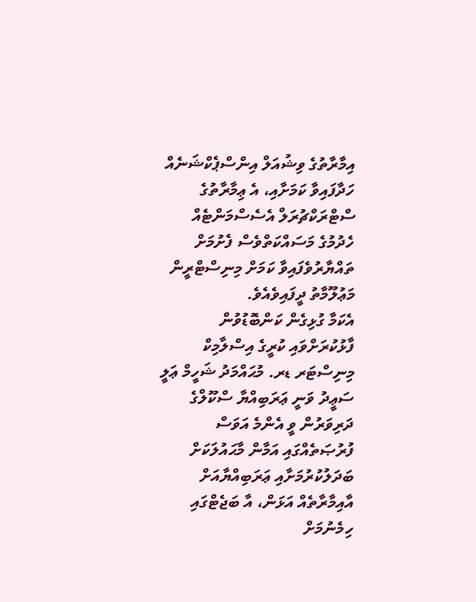އިމާރާތުގެ ވިޝުއަލް އިންސްޕެކްޝަނެއް ހަދާފައިވާ ކަމަށާއި، އެ ޢިމާރާތުގެ ސްޓްރަކްޗުރަލް އެސެސްމަންޓެއް ހެދުމުގެ މަސައްކަތްވެސް ފެށުމަށް ތައްޔާރުވެފައިވާ ކަމަށް މިނިސްޓްރީން މަޢުލޫމާތު ދީފައިވެއެވެ.
އެކަމާ ގުޅިގެން ކަންބޮޑުވުން ފާޅުކުރަށްވައި ކުރީގެ އިސްލާމިކް މިނިސްޓަރ ޑރ. މުޙައްމަދު ޝަހީމް ޢަލީ ސަޢީދު ވަނީ ޢަރަބިއްޔާ ސްކޫލްގެ ދަރިވަރުން ވީ އެންމެ އަވަސް ފުރުޞަތެއްގައި އަމާން މާޙައުލަކަށް ބަދަލުކުރުމަށާއި ޢަރަބިއްޔާއަށް އާއިމާރާތެއް އަޅަން، އާ ބަޖެޓްގައި ހިމެނުމަށް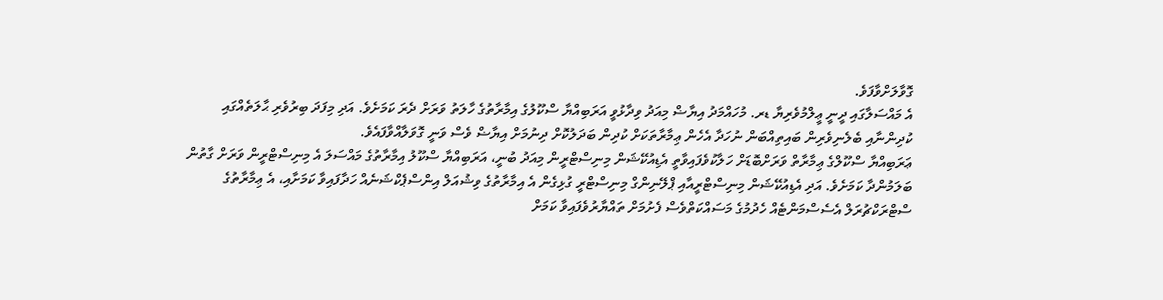ގޮވާލަށްވާފަވެ.
އެ މައްސަލާގައި ދީނީ ޢީލްމުވެރިޔާ ޑރ. މުހައްމަދު އިޔާޟް މިއަދު ވިދާޅުވީ އަރަބިއްޔާ ސްކޫލުގެ އިމާރާތުގެ ހާލަތު ވަރަށް ދެރަ ކަމަށެވެ. އަދި މިފަދަ ބިރުވެރި ޙާލަތެއްގައި ކުދިންނާއި ބެލެނިވެރިން ބައިތިއްބަން ނުހަދާ އެހެން ޢިމާރާތަކަށް ކުދިން ބަދަލުކޮށް ދިނުމަށް އިޔާޟް ވެސް ވަނީ ގޮވަލާއްވާފައެވެ.
ޢަރަބިއްޔާ ސްކޫލްގެ ޢިމާރާތް ވަރަށްބޮޑަށް ހަލާކުވެފައިވާތީ އެޑިއުކޭޝަން މިނިސްޓްރީން މިއަދު ބުނީ، އަރަބިއްޔާ ސްކޫލު އިމާރާތުގެ މައްސަލަ އެ މިނިސްޓްރީން ވަރަށް ގާތުން ބަލަމުންދާ ކަމަށެވެ. އަދި އެޑިއުކޭޝަން މިނިސްޓްރީއާއި ޕްލޭނިންގް މިނިސްޓްރީ ގުޅިގެން އެ އިމާރާތުގެ ވިޝުއަލް އިންސްޕެކްޝަނެއް ހަދާފައިވާ ކަމަށާއި، އެ ޢިމާރާތުގެ ސްޓްރަކްޗުރަލް އެސެސްމަންޓެއް ހެދުމުގެ މަސައްކަތްވެސް ފެށުމަށް ތައްޔާރުވެފައިވާ ކަމަށް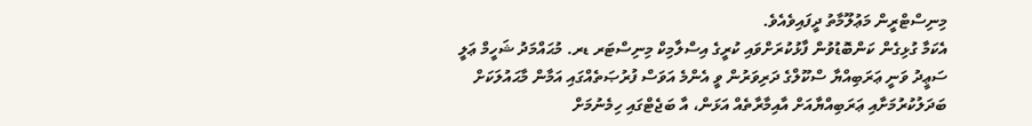މިނިސްޓްރީން މަޢުލޫމާތު ދީފައިވެއެވެ.
އެކަމާ ގުޅިގެން ކަންބޮޑުވުން ފާޅުކުރަށްވައި ކުރީގެ އިސްލާމިކް މިނިސްޓަރ ޑރ. މުޙައްމަދު ޝަހީމް ޢަލީ ސަޢީދު ވަނީ ޢަރަބިއްޔާ ސްކޫލްގެ ދަރިވަރުން ވީ އެންމެ އަވަސް ފުރުޞަތެއްގައި އަމާން މާޙައުލަކަށް ބަދަލުކުރުމަށާއި ޢަރަބިއްޔާއަށް އާއިމާރާތެއް އަޅަން، އާ ބަޖެޓްގައި ހިމެނުމަށް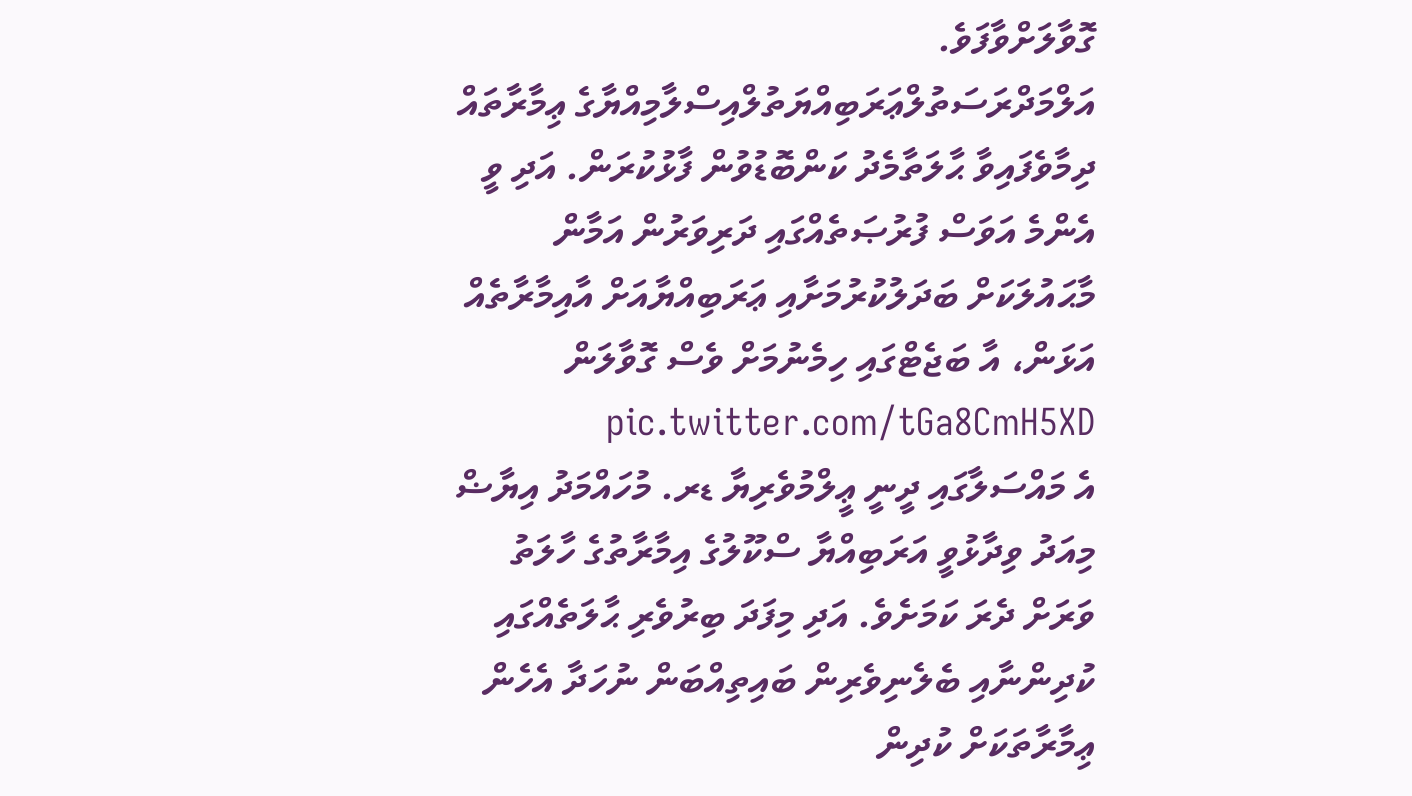ގޮވާލަށްވާފަވެ.
އަލްމަދްރަސަތުލްޢަރަބިއްޔަތުލްއިސްލާމިއްޔާގެ ޢިމާރާތައް ދިމާވެފައިވާ ޙާލަތާމެދު ކަންބޮޑުވުން ފާޅުކުރަން. އަދި ވީ އެންމެ އަވަސް ފުރުޞަތެއްގައި ދަރިވަރުން އަމާން މާޙައުލަކަށް ބަދަލުކުރުމަށާއި ޢަރަބިއްޔާއަށް އާއިމާރާތެއް އަޅަން، އާ ބަޖެޓްގައި ހިމެނުމަށް ވެސް ގޮވާލަން pic.twitter.com/tGa8CmH5XD
އެ މައްސަލާގައި ދީނީ ޢީލްމުވެރިޔާ ޑރ. މުހައްމަދު އިޔާޟް މިއަދު ވިދާޅުވީ އަރަބިއްޔާ ސްކޫލުގެ އިމާރާތުގެ ހާލަތު ވަރަށް ދެރަ ކަމަށެވެ. އަދި މިފަދަ ބިރުވެރި ޙާލަތެއްގައި ކުދިންނާއި ބެލެނިވެރިން ބައިތިއްބަން ނުހަދާ އެހެން ޢިމާރާތަކަށް ކުދިން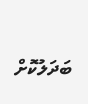ބަދަލުކޮށް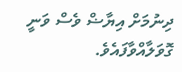ދިނުމަށް އިޔާޟް ވެސް ވަނީ ގޮވަލާއްވާފައެވެ.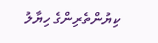ކިޔުންތެރިންގެ ހިޔާލު